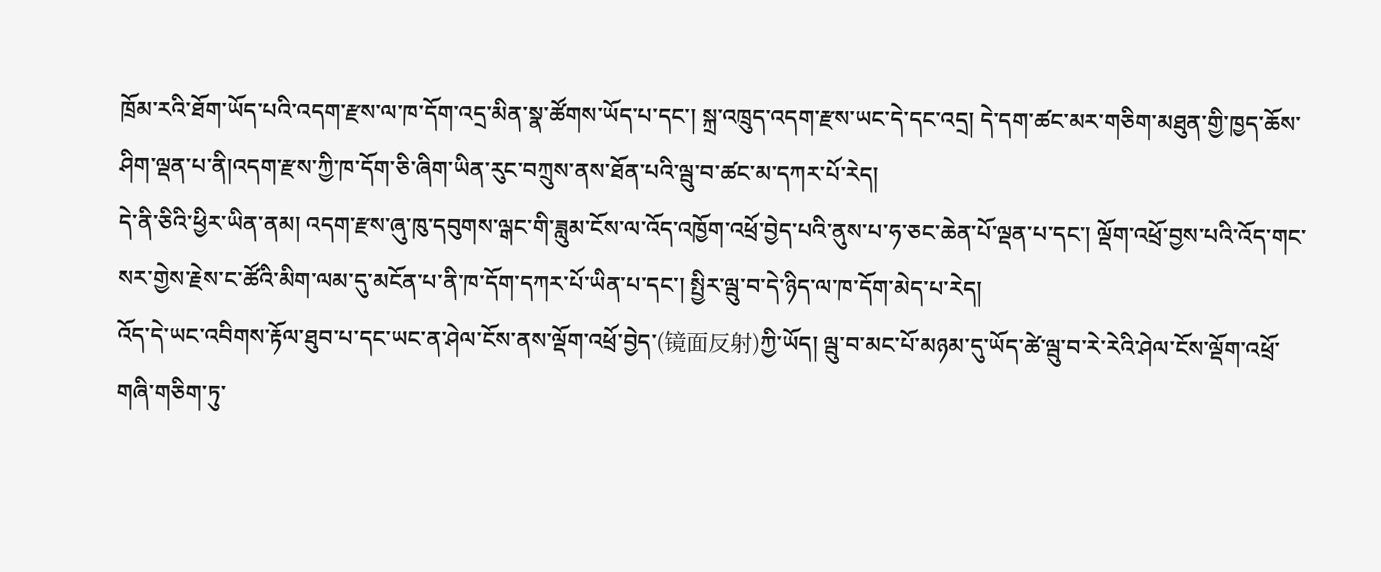ཁྲོམ་རའི་ཐོག་ཡོད་པའི་འདག་རྫས་ལ་ཁ་དོག་འདྲ་མིན་སྣ་ཚོགས་ཡོད་པ་དང་། སྐྲ་འཁྲུད་འདག་རྫས་ཡང་དེ་དང་འདྲ། དེ་དག་ཚང་མར་གཅིག་མཐུན་གྱི་ཁྱད་ཆོས་ཤིག་ལྡན་པ་ནི།འདག་རྫས་ཀྱི་ཁ་དོག་ཅི་ཞིག་ཡིན་རུང་བཀྲུས་ནས་ཐོན་པའི་ལྦུ་བ་ཚང་མ་དཀར་པོ་རེད།
དེ་ནི་ཅིའི་ཕྱིར་ཡིན་ནམ། འདག་རྫས་ཞུ་ཁུ་དབུགས་ལྒང་གི་ཟླུམ་ངོས་ལ་འོད་འཁྱོག་འཕྲོ་བྱེད་པའི་ནུས་པ་ཧ་ཅང་ཆེན་པོ་ལྡན་པ་དང་། ལྡོག་འཕྲོ་བྱས་པའི་འོད་གང་སར་གྱེས་རྗེས་ང་ཚོའི་མིག་ལམ་དུ་མངོན་པ་ནི་ཁ་དོག་དཀར་པོ་ཡིན་པ་དང་། སྤྱིར་ལྦུ་བ་དེ་ཉིད་ལ་ཁ་དོག་མེད་པ་རེད།
འོད་དེ་ཡང་འབིགས་རྟོལ་ཐུབ་པ་དང་ཡང་ན་ཤེལ་ངོས་ནས་ལྡོག་འཕྲོ་བྱེད་(镜面反射)ཀྱི་ཡོད། ལྦུ་བ་མང་པོ་མཉམ་དུ་ཡོད་ཚེ་ལྦུ་བ་རེ་རེའི་ཤེལ་ངོས་ལྡོག་འཕྲོ་གཞི་གཅིག་ཏུ་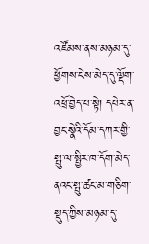འཛོམས་ནས་མཉམ་དུ་ཕྱོགས་ངེས་མེད་དུ་ལྡོག་འཕྲོ་བྱེད་པ་སྟེ། དཔེར་ན་བྱང་སྣེའི་དོམ་དཀར་གྱི་སྤུ་ལ་སྤྱིར་ཁ་དོག་མེད་ནའང་སྤུ་ཚང་མ་གཅིག་སྡུད་ཀྱིས་མཉམ་དུ་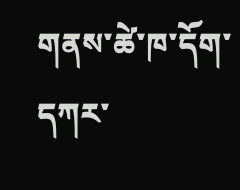གནས་ཚེ་ཁ་དོག་དཀར་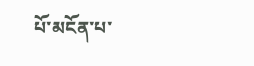པོ་མངོན་པ་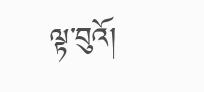ལྟ་བུའོ།